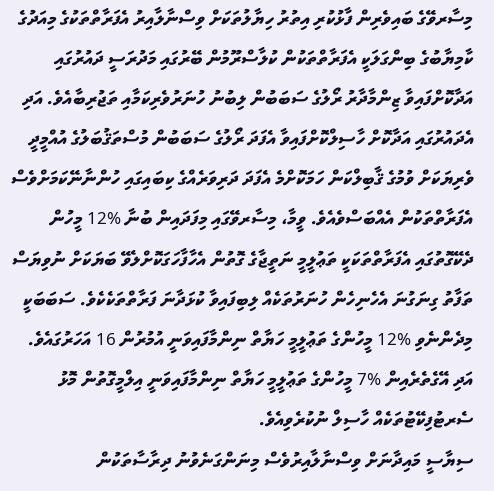މިސާރވޭގެ ބައިވެރިން ފާޅުކުރި އިތުރު ހިޔާލުތަކަށް ވިސްނާލާއިރު އެފަރާތްތަކުގެ މިއަދުގެ ކާމިޔާބުގެ ބިންގަލަކީ އެފަރާތްތަކުން ކުލާސްރޫމުން ބޭރުގައި މަދުރަސީ ދައުރުގައި އަދާކޮށްފައިވާ ޒިންމާދާރު ރޯލުގެ ސަބަބުން ލިބުނު ހުނަރުވެރިކަމާއި ތަޖުރިބާއެވެ. އަދި އެދައުރުގައި އަދާކޮށް ހާސިލްކޮށްފައިވާ އެފަދަ ރޯލުގެ ސަބަބުން މުސްތަޤުބަލުގެ އުއްމީދީ ވެރިޔަކަށް ވުމުގެ ޤާބިލްކަން ހަމަކޮށްމެ އެފަދަ ދަރިވަރެއްގެ ކިބައިގައި ހުންނާނޭކަމަށްވެސް އެފަރާތްތަކުން އެއްބަސްވެއެވެ. ވީމާ، މިސާރވޭގައި މިފަދައިން ބުނާ %12 މީހުން ދެކޭގޮތުގައި އެފަރާތްތަކަކީ ތަޢުލީމީ ނަތީޖާގެ ގޮތުން އެހާފާހަގަކޮށްލެވޭ ބަޔަކަށް ނުވިޔަސް ތަފާތު ގިނަގުނަ އެހެނިހެން ހުނަރުތަކެއް ލިބިފައިވާ ކުޅަދާނަ ފަރާތްތަކެކެވެ. ސަބަބަކީ މިދެންނެވި %12 މީހުންގެ ތަޢުލީމީ ހަޔާތް ނިންމާފައިވަނީ އުމުރުން 16 އަހަރުގައެވެ. އަދި އޭގެތެރެއިން %7 މީހުންގެ ތަޢުލީމީ ހަޔާތް ނިންމާފައިވަނީ އިލްމީގޮތުން މޮޅު ސެރޓުފިކޭޓުތަކެއް ހާސިލް ނުކުރެވިއެވެ.
ސިޔާސީ މައިދާނަށް ވިސްނާލާއިރުވެސް މިނަންގަނެވުނު ދިރާސާތަކުން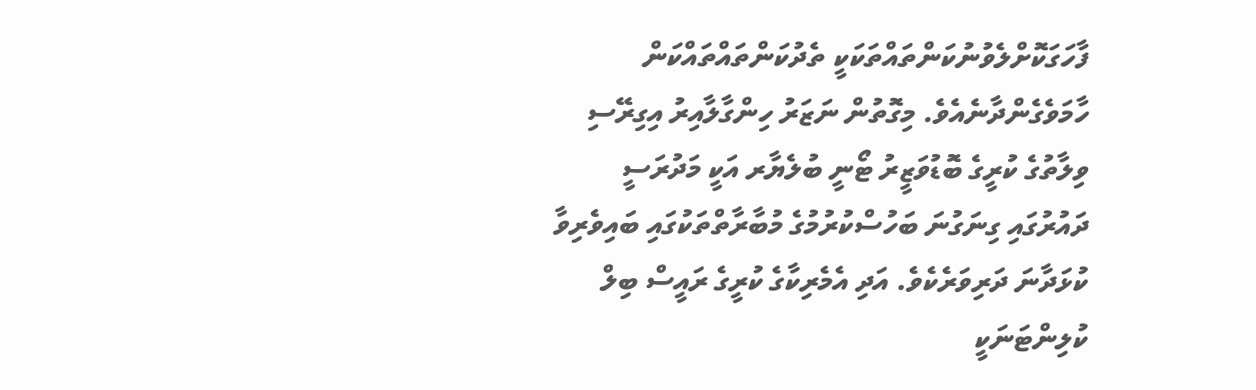ފާހަގަކޮށްލެވުނުކަންތައްތަކަކީ ތެދުކަންތައްތައްކަން ހާމަވެގެންދާނެއެވެ. މިގޮތުން ނަޒަރު ހިންގާލާއިރު އިގިރޭސި ވިލާތުގެ ކުރީގެ ބޮޑުވަޒީރު ޓޯނީ ބުލެޔާރ އަކީ މަދުރަސީ ދައުރުގައި ގިނަގުނަ ބަހުސްކުރުމުގެ މުބާރާތްތަކުގައި ބައިވެރިވާ ކުޅަދާނަ ދަރިވަރެކެވެ. އަދި އެމެރިކާގެ ކުރީގެ ރައީސް ބިލް ކުލިންޓަނަކީ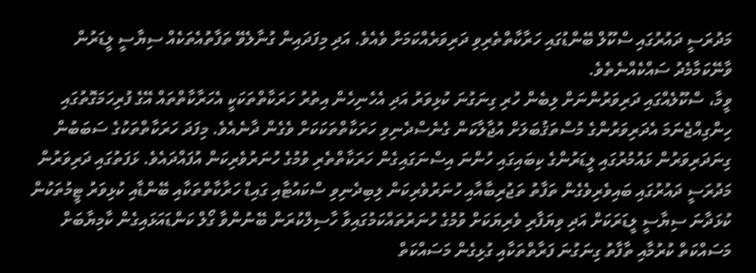މަދުރަސީ ދައުރުގައި ސްކޫލް ބޭންޑުގައި ހަރާކާތްތެރިވި ދަރިވަރެއްކަމަށް ވެއެވެ. އަދި މިފަދައިން ގުނާލެވޭ ތަފާތުއެތަކެއް ސިޔާސީ ލީޑަރުން ވާނޭކަމާމެދު ސައްކެއްނެތެވެ.
ވީމާ، ސްކޫލެއްގައި ދަރިވަރުންނަށް ލިބެން ހުރި ގިނަގުނަ ކުޅިވަރު އަދި އެހެނިހެން އިތުރު ހަރަކާތްތަކަކީ އެހަރާކާތްތައް އޭގެ ފުރިހަމަގޮތުގައި ހިންގިއްޖެނަމަ އެދަރިވަރުންގެ މުސްތަޤުބަލަށް އުޖާލާކަން ގެނެސްދެނިވި ހަރަކާތްތަކަކަށް ވެގެން ދާނެއެވެ. މިފަދަ ހަރަކާތްތަކުގެ ސަބަބުން ގިނަދަރިވަރުން ޅައުމުރުގައި ލީޑަރުންގެ ކިބައިގައި ހުންނަ އިސްނަގައިގެން ހަރަކާތްތެރި ވުމުގެ ހުނަރުވެރިކަން އުފައްދައެވެ. ޅަފަތުގައި ދަރިވަރުން މަދުރަސީ ދައުރުގައި ބައިވެރިވެގެން ތަފާތު ތަޖުރިބާއާއި ހުނަރުވެރިކަން ލިބިދެނިވި ސްކައުޓާއި ގައިޑް ހަރާކާތްތަކާއި ބޭންޑާއި ކުޅިވަރު ޓީމުތަކުން ކުޅަދާނަ ސިޔާސީ ލީޑަރަކަށް އަދި ވިޔަފާރި ވެރިޔަކަށް ވުމުގެ ހުނަރުތައްކަމުގައިވާ ހާސިލްކުރަން ބޭނުންވާ ގޯލް ކަންޑައަޅައިގެން ކާމިޔާބަށް މަސައްކަތް ކުރުމާއި ތާފާތު ގިނަގުނަ ފަރާތްތަކާއި ގުޅިގެން މަސައްކަތް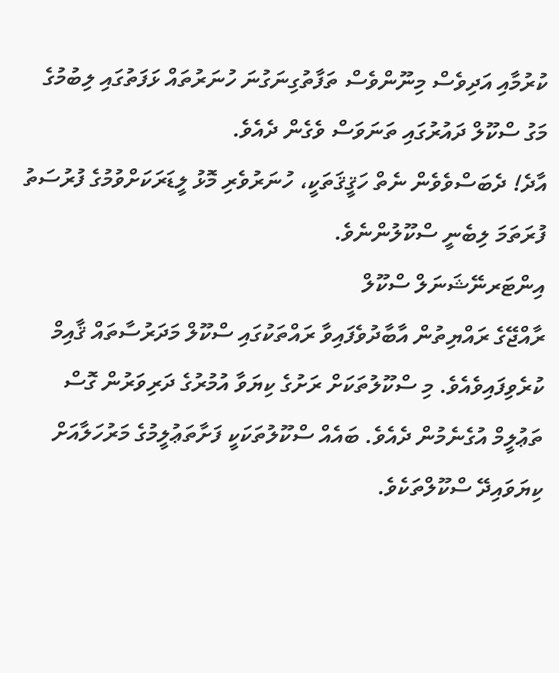ކުރުމާއި އަދިވެސް މިނޫންވެސް ތަފާތުގިނަގުނަ ހުނަރުތައް ޅަފަތުގައި ލިބުމުގެ މަގު ސްކޫލް ދައުރުގައި ތަނަވަސް ވެގެން ދެއެވެ.
އާދެ! ދެބަސްވެވެން ނެތް ހަޤީޤަތަކީ، ހުނަރުވެރި މޮޅު ލީޑަރަކަށްވުމުގެ ފުރުސަތު ފުރަތަމަ ލިބެނީ ސްކޫލުންނެވެ.
އިންޓަރނޭޝަނަލް ސްކޫލް
ރާއްޖޭގެ ރައްޔިތުން އާބާދުވެފައިވާ ރައްތަކުގައި ސްކޫލް މަދަރުސާތައް ޤާއިމް ކުރެވިފައިވެއެވެ. މި ސްކޫލުތަކަށް ރަށުގެ ކިޔަވާ އުމުރުގެ ދަރިވަރުން ގޮސް ތަޢުލީމް އުގެނެމުން ދެއެވެ. ބައެއް ސްކޫލުތަކަކީ ފަށާތަޢުލީމުގެ މަރުހަލާއަށް ކިޔަވައިދޭ ސްކޫލްތަކެވެ.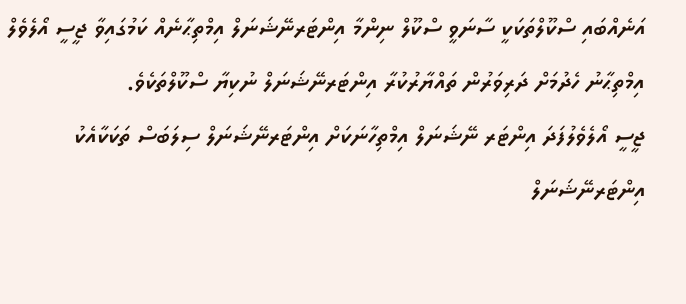އަނެއްބައި ސްކޫލްތަކަކީ ސާނަވީ ސްކޫލް ނިންމާ އިންޓަރނޭޝަނަލް އިމްތިޙާނެއް ކަމުގައިވާ ޖީސީ އޯލެވެލް އިމްތިޙާނު ހެދުމަށް ދަރިވަރުން ތައްޔާރުކުރާ އިންޓަރނޭޝަނަލް ނުކިޔާ ސްކޫލްތަކެވެ.
ޖީސީ އޯލެވެލުފަދަ އިންޓަރ ނޭޝަނަލް އިމްތިހާނަކަށް އިންޓަރނޭޝަނަލް ސިލަބަސް ތަކަކާއެކު އިންޓަރނޭޝަނަލް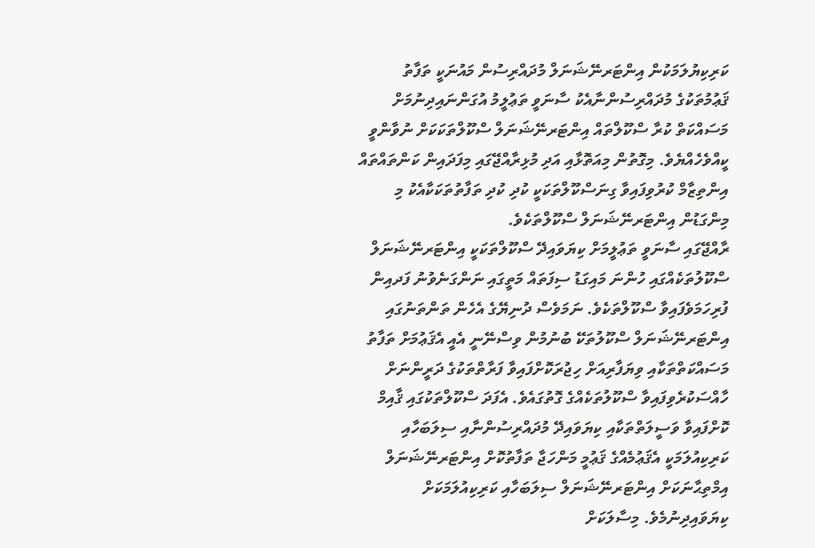ކަރިކިޔުލަމަކުން އިންޓަރނޭޝަނަލް މުދައްރިސުން މައުނަކީ ތަފާތު ޤަޢުމުތަކުގެ މުދައްރިސުންނާއެކު ސާނަވީ ތަޢުލީމު އުގަންނައިދިނުމަށް މަސައްކަތް ކުރާ ސްކޫލްތައް އިންޓަރނޭޝަނަލް ސްކޫލްތަކަކަށް ނުވާންވީ ކީއްވެހެއްޔެވެ. މިގޮތުން މިއަތޮޅާއި އަދި މުޅިރާއްޖޭގައި މިފަދައިން ކަންތައްތައް އިންތިޒާމް ކުރުވިފައިވާ ގިނަސްކޫލްތަކަކީ ކުދި ކުދި ތަފާތުތަކަކާއެކު މި މިންގަޑުން އިންޓަރނޭޝަނަލް ސްކޫލްތަކެވެ.
ރާއްޖޭގައި ސާނަވީ ތަޢުލީމަށް ކިޔަވައިދޭ ސްކޫލްތަކަކީ އިންޓަރނޭޝަނަލް ސްކޫލުތަކެއްގައި ހުންނަ މައިގަޑު ސިފަތައް މަތީގައި ނަންގަނެވުނު ފަދއިން ފުރިހަމަވެފައިވާ ސްކޫލްތަކެވެ. ނަމަވެސް ދުނިޔޭގެ އެހެން ތަންތަނުގައި އިންޓަރނޭޝަނަލް ސްކޫލުތަކޭ ބުނުމުން ވިސްނޭނީ އެއީ އެޤަޢުމަށް ތަފާތު މަސައްކަތްތަކާއި ވިޔަފާރިއަށް ހިޖުރަކޮށްފައިވާ ފަރާތްތަކުގެ ދަރީންނަށް ހާއްސަކުރެވިފައިވާ ސްކޫލުތަކެއްގެ ގޮތުގައެވެ. އެފަދަ ސްކޫލްތަކުގައި ޤާއިމް ކޮށްފައިވާ ވަސީލަތްތަކާއި ކިޔަވައިދޭ މުދައްރިސުންނާއި ސިލަބަހާއި ކަރިކިއުލަމަކީ އެޤަޢުމެއްގެ ޤަޢުމީ މަންހަޖާ ތަފާތުކޮށް އިންޓަރނޭޝަނަލް އިމްތިޙާނަކަށް އިންޓަރނޭޝަނަލް ސިލަބަހާއި ކަރިކިއުލަމަކަށް ކިޔަވައިދިނުމެވެ. މިސާލަކަށް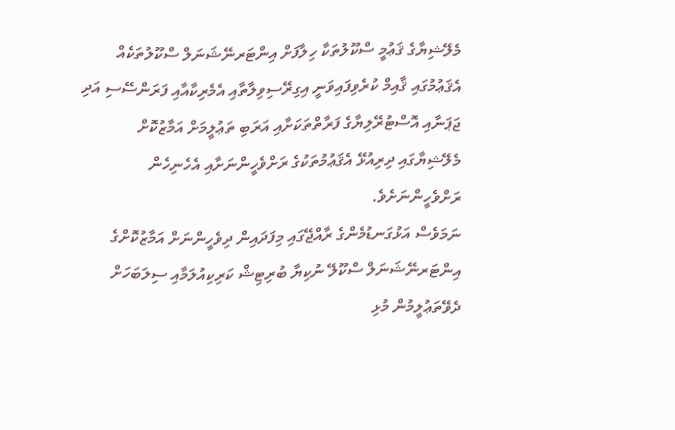މެލޭޝިޔާގެ ޤަޢުމީ ސްކޫލުތަކާ ހިލާފަށް އިންޓަރނޭޝަނަލް ސްކޫލުތަކެއް އެޤަޢުމުގައި ޤާއިމް ކުރެވިފައިވަނީ އިގިރޭސިވިލާތާއި އެމެރިކާއާއި ފަރަންސޭސި އަދި ޖަޕަނާއި އޮސްޓުރޭލިޔާގެ ފަރާތްތަކަށާއި އަރަބި ތަޢުލީމަށް އަމާޒުކޮށް މެލޭޝިޔާގައި ދިރިއުޅޭ އެޤަޢުމުތަކުގެ ރަށްވެހީންނަށާއި އެހެނިހެން ރަށްވެހީންނަށެވެ.
ނަމަވެސް އަޅުގަނޑުމެންގެ ރާއްޖޭގައި މިފަދައިން ދިވެހީންނަށް އަމާޒުކޮށްގެ އިންޓަރނޭޝަނަލް ސްކޫލޭ ނުކިޔާ ބުރިޓިޝް ކަރިކިއުލަމާއި ސިލަބަހަށް ދެވޭތަޢުލީމުން މުޅި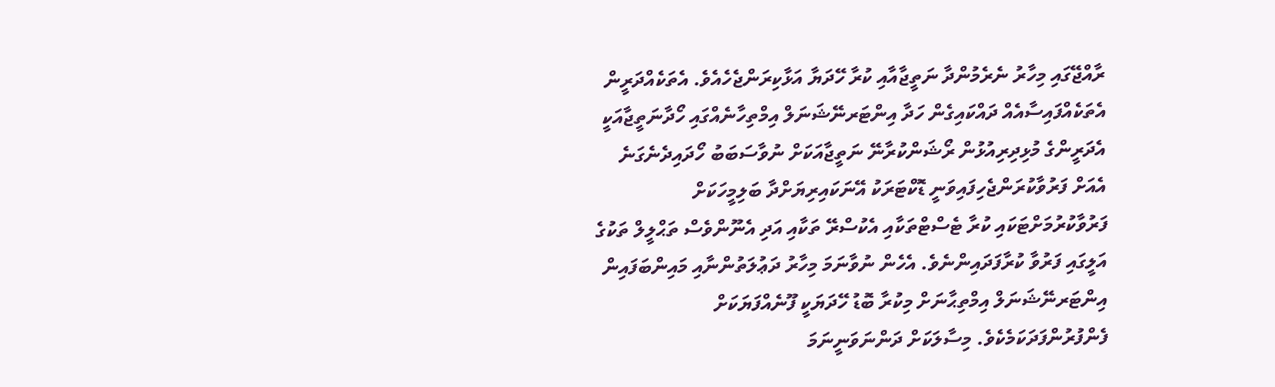ރާއްޖޭގައި މިހާރު ނެރެމުންދާ ނަތީޖާއާއި ކުރާ ހޭދަޔާ އަޅާކިރަންޖެހެއެވެ. އެތަކެއްދަރީން އެތަކެއްފައިސާއެއް ދައްކައިގެން ހަދާ އިންޓަރނޭޝަނަލް އިމްތިހާނެއްގައި ހޯދާނަތީޖާއަކީ އެދަރީންގެ މުޅިދިރިއުޅުން ރޯޝަންކުރާނޭ ނަތީޖާއަކަށް ނުވާސަބަބު ހޯދައިދެނެގަނެ އެއަށް ފަރުވާކުރަންޖެހިފައިވަނީ ޑޮކްޓަރަކު އޭނަކައިރިޔަށްދާ ބަލިމީހަކަށް ފަރުވާކުރުމަށްޓަކައި ކުރާ ޓެސްޓްތަކާއި އެކުސްރޭ ތަކާއި އަދި އެނޫންވެސް ތަޙްލީލް ތަކުގެ އަލީގައި ފަރުވާ ކުރާފަދައިންނެވެ. އެހެން ނުވާނަމަ މިހާރު ދަޢުލަތުންނާއި މައިންބަފައިން އިންޓަރނޭޝަނަލް އިމްތިޙާނަށް މިކުރާ ބޮޑު ހޭދަޔަކީ ފޫނެއްފަޔަކަށް ފެންފުރުންފަދަކަމެކެވެ. މިސާލަކަށް ދަންނަވަނީނަމަ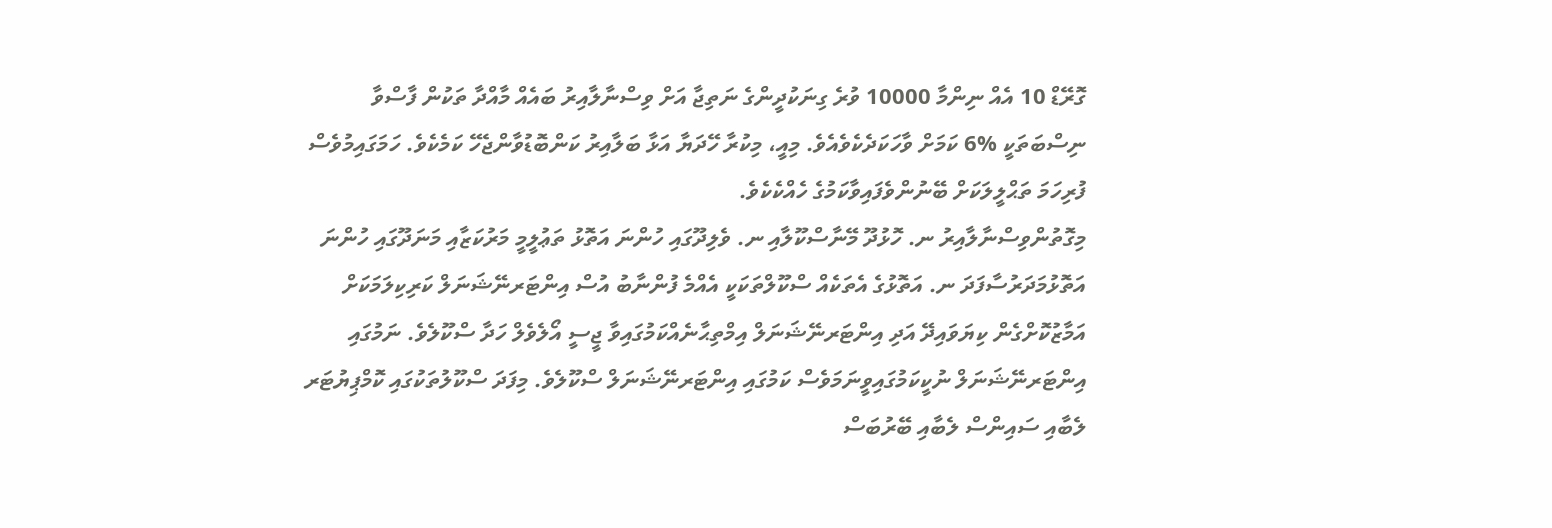ގޮރޭޑް 10 އެއް ނިންމާ 10000 ވުރެ ގިނަކުދީންގެ ނަތިޖާ އަށް ވިސްނާލާއިރު ބައެއް މާއްދާ ތަކުން ފާސްވާ ނިސްބަތަކީ %6 ކަމަށް ވާހަކަދެކެވެއެވެ. މިއީ، މިކުރާ ހޭދަޔާ އަޅާ ބަލާއިރު ކަންބޮޑުވާންޖެހޭ ކަމެކެވެ. ހަމަގައިމުވެސް ފުރިހަމަ ތަޙްލީލަކަށް ބޭނުންވެފައިވާކަމުގެ ހެއްކެކެވެ.
މިގޮތުންވިސްނާލާއިރު ނ. ހޮޅުދޫ މޭނާސްކޫލާއި ނ. ވެލިދޫގައި ހުންނަ އަތޮޅު ތަޢުލީމީ މަރުކަޒާއި މަނަދޫގައި ހުންނަ އަތޮޅުމަދަރުސާފަދަ ނ. އަތޮޅުގެ އެތަކެއް ސްކޫލްތަކަކީ އެއްމެ ފުންނާބު އުސް އިންޓަރނޭޝަނަލް ކަރިކިލަމަކަށް އަމާޒުކޮށްގެން ކިޔަވައިދޭ އަދި އިންޓަރނޭޝަނަލް އިމްތިޙާނެއްކަމުގައިވާ ޖީސީ އޯލެވެލް ހަދާ ސްކޫލެވެ. ނަމުގައި އިންޓަރނޭޝަނަލް ނުކީކަމުގައިވީނަމަވެސް ކަމުގައި އިންޓަރނޭޝަނަލް ސްކޫލެވެ. މިފަދަ ސްކޫލުތަކުގައި ކޮމްޕިޔުޓަރ ލެބާއި ސައިންސް ލެބާއި ބޭރުބަސް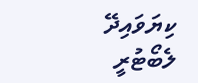ކިޔަވައިދޭ ލެބޯޓުރީ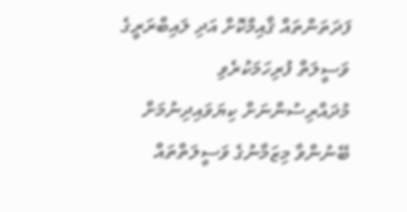ފަދަތަންތައް ޤާއިމްކޮށް އަދި ލައިބްރަރީގެ ވަސީލަތް ފުރިހަމަކުރެވި މުދައްރިސުންނަށް ކިޔަވައިދިނުމަށް ބޭނުންވާ މިޒަމާނުގެ ވަސީލަތްތައް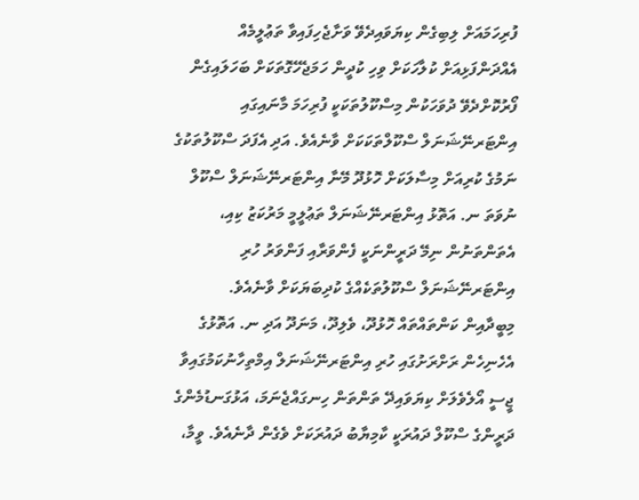ފުރިހަމައަށް ލިބިގެން ކިޔަވައިދެވޭ ވަށާޖެހިފައިވާ ތަޢުލީމެއް އެއްދަންފަޅިއަށް ކުލާހަކަށް ވިހި ކުދީން ހަމަޖެހޭގޮތަކަށް ބަހަލައިގެން ފޯރުކޮށްދެވޭ ދުވަހަކުން މިސްކޫލުތަކަކީ ފުރިހަމަ މާނައިގައި އިންޓަރނޭޝަނަލް ސްކޫލްތަކަކަށް ވާނެއެވެ. އަދި އެފަދަ ސްކޫލުތަކުގެ ނަމުގެ ކުރިއަށް މިސާލަކަށް ހޮޅުދޫ މޭނާ އިންޓަރނޭޝަނަލް ސްކޫލް ނުވަތަ ނ. އަތޮޅު އިންޓަރނޭޝަނަލް ތަޢުލީމީ މަރުކަޒު ކިއި، އެތަންތަނުން ނިމޭ ދަރީންނަކީ ފެންވަރާއި ފަންވަރު ހުރި އިންޓަރނޭޝަނަލް ސްކޫލުތަކެއްގެ ކުދިބަޔަކަށް ވާނެއެވެ.
މިބީދާއިން ކަންތައްތައް ހޮޅުދޫ، ވެލިދޫ، މަނަދޫ އަދި ނ. އަތޮޅުގެ އެހެނިހެން ރަށްރަށުގައި ހުރި އިންޓަރނޭޝަނަލް އިމްތިހާނުކަމުގައިވާ ޖީސީ އޯލެވެލަށް ކިޔަވައިދޭ ތަންތަން ހިނގައްޖެނަމަ، އަޅުގަނޑުމެންގެ ދަރީންގެ ސްކޫލް ދައުރަކީ ކާމިޔާބު ދައުރަކަށް ވެގެން ދާނެއެވެ. ވީމާ،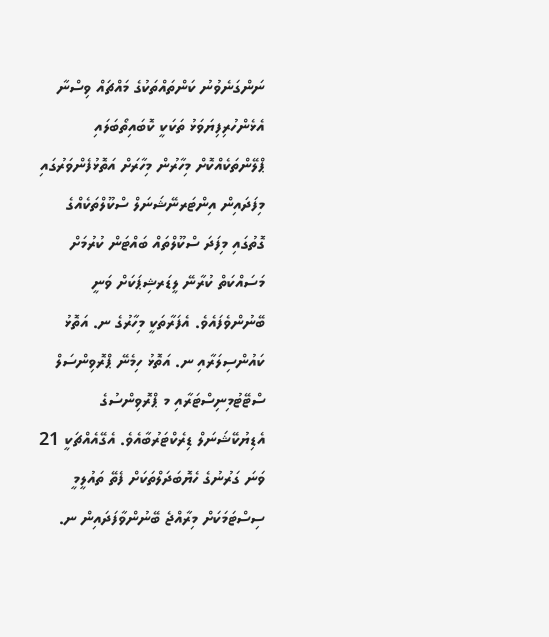ނަންގަނެވުނު ކަންތައްތަކުގެ މައްޗައް ވިސްނާ އެޅެންހުރިފިޔަވަޅު ތަކަކީ ކޮބައިތޯބަލައި ޕްލޭންތަކެއްކޮށް މިހާރުން މިހާރަށް އަތޮޅުފެންވަރުގައި މިފަދައިން އިންޓަރނޭޝަނަލް ސްކޫލްތަކެއްގެ ގޮތުގައި މިފަދަ ސްކޫލްތައް ބައްޓަން ކުރުމަށް މަސައްކަތް ކުރާނޭ ލީޑަރޝިޕަކަށް ވަނީ ބޭނުންވެފައެވެ. އެފަރާތަކީ މިހާރުގެ ނ. އަތޮޅު ކައުންސިލަރާއި ނ. އަތޮޅު ހިމެނޭ ޕްރޮވިންސަލް ސްޓޭޓުމިނިސްޓަރާއި މ ޕްރޮވިންސުގެ އެޑިޔުކޭޝަނަލް ޑިރެކްޓަރުބާއެވެ. އެގޭއެއްޗަކީ 21 ވަނަ ގަރުނުގެ ހެޔޮބަދަލްތަކަށް ފެތޭ ތައުލީމީ ސިސްޓަމަކަށް މިރާއްޖެ ބޭނުންވާފަދައިން ނ.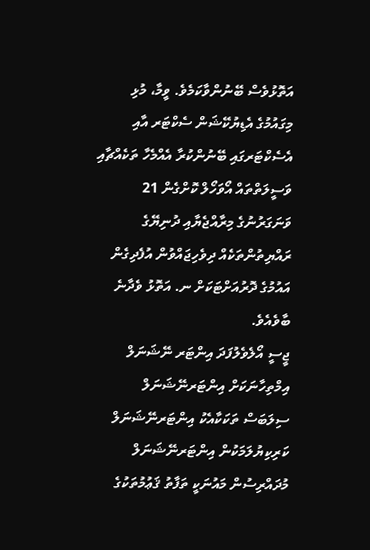އަތޮޅުވެސް ބޭނުންވާކަމެވެ. ވީމާ، މުޅި މިގައުމުގެ އެޑިޔުކޭޝަން ސެކްޓަރ އާއި އެސެކްޓަރގައި ބޭނުންކުރާ އެއްމެހާ ތަކެއްޗާއި ވަސީލަތްތައް އޯވަހޯލް ކޮށްގެން 21 ވަނަގަރުނުގެ މިރާއްޖެޔާއި ދުނިޔޭގެ ރައްޔިތުންތަކެއް ދިވެހިޖައްވުން އުފެދިގެން އައުމުގެ ދޮރުއަށްޓަކަށް ނ. އަތޮޅު ވެދާނެ ބާވެއެވެ.
ޖީސީ އޯލެވެލުފަދަ އިންޓަރ ނޭޝަނަލް އިމްތިހާނަކަށް އިންޓަރނޭޝަނަލް ސިލަބަސް ތަކަކާއެކު އިންޓަރނޭޝަނަލް ކަރިކިޔުލަމަކުން އިންޓަރނޭޝަނަލް މުދައްރިސުން މައުނަކީ ތަފާތު ޤަޢުމުތަކުގެ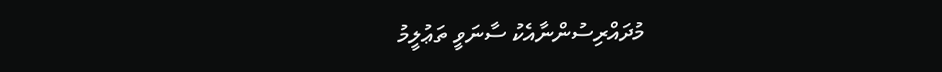މުދައްރިސުންނާއެކު ސާނަވީ ތަޢުލީމު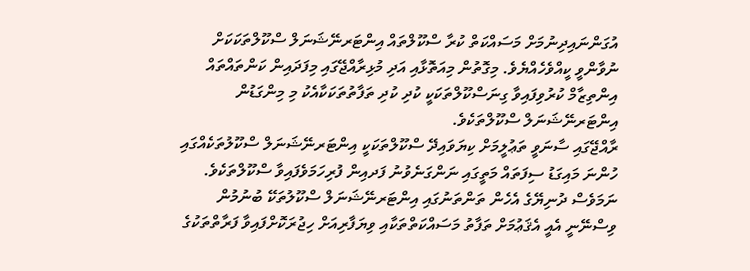އުގަންނައިދިނުމަށް މަސައްކަތް ކުރާ ސްކޫލްތައް އިންޓަރނޭޝަނަލް ސްކޫލްތަކަކަށް ނުވާންވީ ކީއްވެހެއްޔެވެ. މިގޮތުން މިއަތޮޅާއި އަދި މުޅިރާއްޖޭގައި މިފަދައިން ކަންތައްތައް އިންތިޒާމް ކުރުވިފައިވާ ގިނަސްކޫލްތަކަކީ ކުދި ކުދި ތަފާތުތަކަކާއެކު މި މިންގަޑުން އިންޓަރނޭޝަނަލް ސްކޫލްތަކެވެ.
ރާއްޖޭގައި ސާނަވީ ތަޢުލީމަށް ކިޔަވައިދޭ ސްކޫލްތަކަކީ އިންޓަރނޭޝަނަލް ސްކޫލުތަކެއްގައި ހުންނަ މައިގަޑު ސިފަތައް މަތީގައި ނަންގަނެވުނު ފަދއިން ފުރިހަމަވެފައިވާ ސްކޫލްތަކެވެ. ނަމަވެސް ދުނިޔޭގެ އެހެން ތަންތަނުގައި އިންޓަރނޭޝަނަލް ސްކޫލުތަކޭ ބުނުމުން ވިސްނޭނީ އެއީ އެޤަޢުމަށް ތަފާތު މަސައްކަތްތަކާއި ވިޔަފާރިއަށް ހިޖުރަކޮށްފައިވާ ފަރާތްތަކުގެ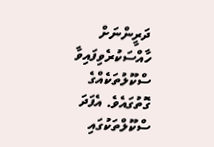ދަރީންނަށް ހާއްސަކުރެވިފައިވާ ސްކޫލުތަކެއްގެ ގޮތުގައެވެ. އެފަދަ ސްކޫލްތަކުގައި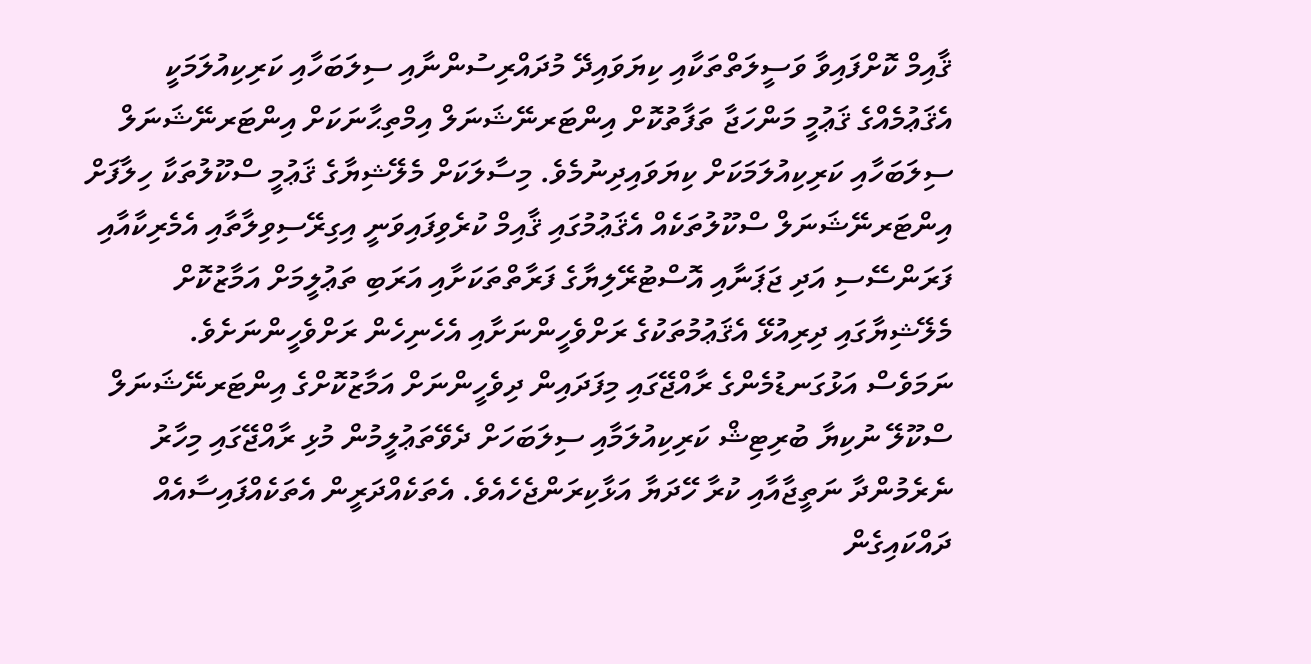ޤާއިމް ކޮށްފައިވާ ވަސީލަތްތަކާއި ކިޔަވައިދޭ މުދައްރިސުންނާއި ސިލަބަހާއި ކަރިކިއުލަމަކީ އެޤަޢުމެއްގެ ޤަޢުމީ މަންހަޖާ ތަފާތުކޮށް އިންޓަރނޭޝަނަލް އިމްތިޙާނަކަށް އިންޓަރނޭޝަނަލް ސިލަބަހާއި ކަރިކިއުލަމަކަށް ކިޔަވައިދިނުމެވެ. މިސާލަކަށް މެލޭޝިޔާގެ ޤަޢުމީ ސްކޫލުތަކާ ހިލާފަށް އިންޓަރނޭޝަނަލް ސްކޫލުތަކެއް އެޤަޢުމުގައި ޤާއިމް ކުރެވިފައިވަނީ އިގިރޭސިވިލާތާއި އެމެރިކާއާއި ފަރަންސޭސި އަދި ޖަޕަނާއި އޮސްޓުރޭލިޔާގެ ފަރާތްތަކަށާއި އަރަބި ތަޢުލީމަށް އަމާޒުކޮށް މެލޭޝިޔާގައި ދިރިއުޅޭ އެޤަޢުމުތަކުގެ ރަށްވެހީންނަށާއި އެހެނިހެން ރަށްވެހީންނަށެވެ.
ނަމަވެސް އަޅުގަނޑުމެންގެ ރާއްޖޭގައި މިފަދައިން ދިވެހީންނަށް އަމާޒުކޮށްގެ އިންޓަރނޭޝަނަލް ސްކޫލޭ ނުކިޔާ ބުރިޓިޝް ކަރިކިއުލަމާއި ސިލަބަހަށް ދެވޭތަޢުލީމުން މުޅި ރާއްޖޭގައި މިހާރު ނެރެމުންދާ ނަތީޖާއާއި ކުރާ ހޭދަޔާ އަޅާކިރަންޖެހެއެވެ. އެތަކެއްދަރީން އެތަކެއްފައިސާއެއް ދައްކައިގެން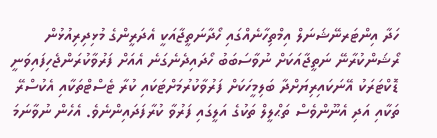ހަދާ އިންޓަރނޭޝަނަލް އިމްތިހާނެއްގައި ހޯދާނަތީޖާއަކީ އެދަރީންގެ މުޅިދިރިއުޅުން ރޯޝަންކުރާނޭ ނަތީޖާއަކަށް ނުވާސަބަބު ހޯދައިދެނެގަނެ އެއަށް ފަރުވާކުރަންޖެހިފައިވަނީ ޑޮކްޓަރަކު އޭނަކައިރިޔަށްދާ ބަލިމީހަކަށް ފަރުވާކުރުމަށްޓަކައި ކުރާ ޓެސްޓްތަކާއި އެކުސްރޭ ތަކާއި އަދި އެނޫންވެސް ތަޙްލީލް ތަކުގެ އަލީގައި ފަރުވާ ކުރާފަދައިންނެވެ. އެހެން ނުވާނަމަ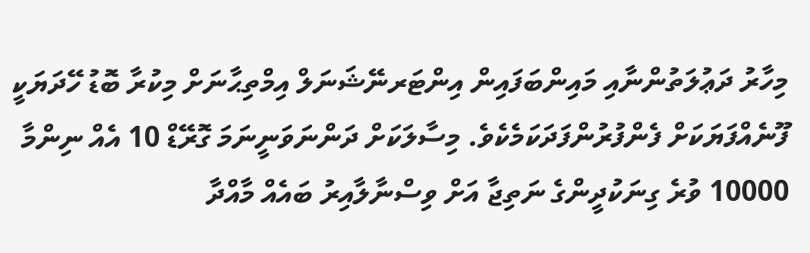މިހާރު ދަޢުލަތުންނާއި މައިންބަފައިން އިންޓަރނޭޝަނަލް އިމްތިޙާނަށް މިކުރާ ބޮޑު ހޭދަޔަކީ ފޫނެއްފަޔަކަށް ފެންފުރުންފަދަކަމެކެވެ. މިސާލަކަށް ދަންނަވަނީނަމަ ގޮރޭޑް 10 އެއް ނިންމާ 10000 ވުރެ ގިނަކުދީންގެ ނަތިޖާ އަށް ވިސްނާލާއިރު ބައެއް މާއްދާ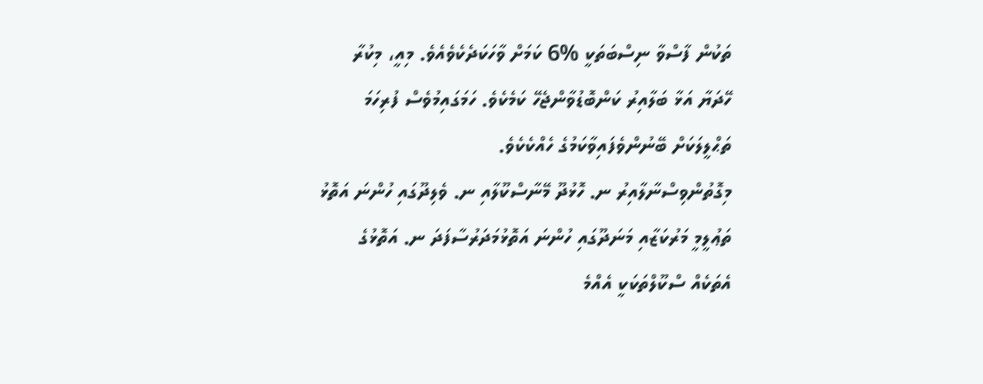ތަކުން ފާސްވާ ނިސްބަތަކީ %6 ކަމަށް ވާހަކަދެކެވެއެވެ. މިއީ، މިކުރާ ހޭދަޔާ އަޅާ ބަލާއިރު ކަންބޮޑުވާންޖެހޭ ކަމެކެވެ. ހަމަގައިމުވެސް ފުރިހަމަ ތަޙްލީލަކަށް ބޭނުންވެފައިވާކަމުގެ ހެއްކެކެވެ.
މިގޮތުންވިސްނާލާއިރު ނ. ހޮޅުދޫ މޭނާސްކޫލާއި ނ. ވެލިދޫގައި ހުންނަ އަތޮޅު ތަޢުލީމީ މަރުކަޒާއި މަނަދޫގައި ހުންނަ އަތޮޅުމަދަރުސާފަދަ ނ. އަތޮޅުގެ އެތަކެއް ސްކޫލްތަކަކީ އެއްމެ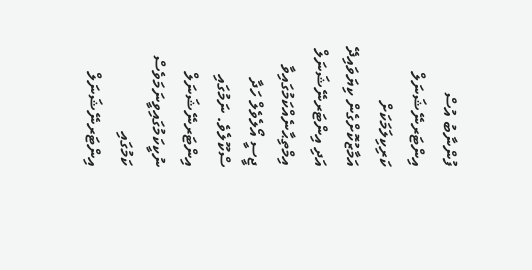ފުންނާބު އުސް އިންޓަރނޭޝަނަލް ކަރިކިލަމަކަށް އަމާޒުކޮށްގެން ކިޔަވައިދޭ އަދި އިންޓަރނޭޝަނަލް އިމްތިޙާނެއްކަމުގައިވާ ޖީސީ އޯލެވެލް ހަދާ ސްކޫލެވެ. ނަމުގައި އިންޓަރނޭޝަނަލް ނުކީކަމުގައިވީނަމަވެސް ކަމުގައި އިންޓަރނޭޝަނަލް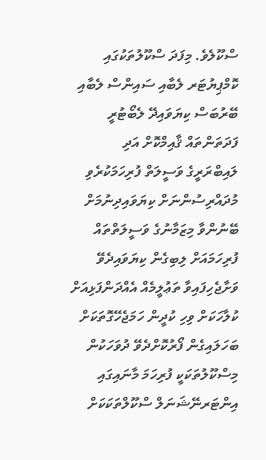ސްކޫލެވެ. މިފަދަ ސްކޫލުތަކުގައި ކޮމްޕިޔުޓަރ ލެބާއި ސައިންސް ލެބާއި ބޭރުބަސް ކިޔަވައިދޭ ލެބޯޓުރީ ފަދަތަންތައް ޤާއިމްކޮށް އަދި ލައިބްރަރީގެ ވަސީލަތް ފުރިހަމަކުރެވި މުދައްރިސުންނަށް ކިޔަވައިދިނުމަށް ބޭނުންވާ މިޒަމާނުގެ ވަސީލަތްތައް ފުރިހަމައަށް ލިބިގެން ކިޔަވައިދެވޭ ވަށާޖެހިފައިވާ ތަޢުލީމެއް އެއްދަންފަޅިއަށް ކުލާހަކަށް ވިހި ކުދީން ހަމަޖެހޭގޮތަކަށް ބަހަލައިގެން ފޯރުކޮށްދެވޭ ދުވަހަކުން މިސްކޫލުތަކަކީ ފުރިހަމަ މާނައިގައި އިންޓަރނޭޝަނަލް ސްކޫލްތަކަކަށް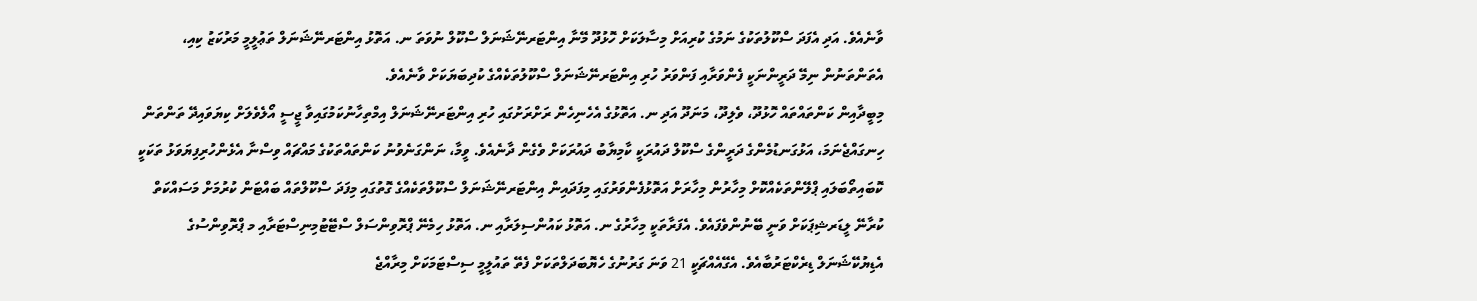ވާނެއެވެ. އަދި އެފަދަ ސްކޫލުތަކުގެ ނަމުގެ ކުރިއަށް މިސާލަކަށް ހޮޅުދޫ މޭނާ އިންޓަރނޭޝަނަލް ސްކޫލް ނުވަތަ ނ. އަތޮޅު އިންޓަރނޭޝަނަލް ތަޢުލީމީ މަރުކަޒު ކިއި، އެތަންތަނުން ނިމޭ ދަރީންނަކީ ފެންވަރާއި ފަންވަރު ހުރި އިންޓަރނޭޝަނަލް ސްކޫލުތަކެއްގެ ކުދިބަޔަކަށް ވާނެއެވެ.
މިބީދާއިން ކަންތައްތައް ހޮޅުދޫ، ވެލިދޫ، މަނަދޫ އަދި ނ. އަތޮޅުގެ އެހެނިހެން ރަށްރަށުގައި ހުރި އިންޓަރނޭޝަނަލް އިމްތިހާނުކަމުގައިވާ ޖީސީ އޯލެވެލަށް ކިޔަވައިދޭ ތަންތަން ހިނގައްޖެނަމަ، އަޅުގަނޑުމެންގެ ދަރީންގެ ސްކޫލް ދައުރަކީ ކާމިޔާބު ދައުރަކަށް ވެގެން ދާނެއެވެ. ވީމާ، ނަންގަނެވުނު ކަންތައްތަކުގެ މައްޗައް ވިސްނާ އެޅެންހުރިފިޔަވަޅު ތަކަކީ ކޮބައިތޯބަލައި ޕްލޭންތަކެއްކޮށް މިހާރުން މިހާރަށް އަތޮޅުފެންވަރުގައި މިފަދައިން އިންޓަރނޭޝަނަލް ސްކޫލްތަކެއްގެ ގޮތުގައި މިފަދަ ސްކޫލްތައް ބައްޓަން ކުރުމަށް މަސައްކަތް ކުރާނޭ ލީޑަރޝިޕަކަށް ވަނީ ބޭނުންވެފައެވެ. އެފަރާތަކީ މިހާރުގެ ނ. އަތޮޅު ކައުންސިލަރާއި ނ. އަތޮޅު ހިމެނޭ ޕްރޮވިންސަލް ސްޓޭޓުމިނިސްޓަރާއި މ ޕްރޮވިންސުގެ އެޑިޔުކޭޝަނަލް ޑިރެކްޓަރުބާއެވެ. އެގޭއެއްޗަކީ 21 ވަނަ ގަރުނުގެ ހެޔޮބަދަލްތަކަށް ފެތޭ ތައުލީމީ ސިސްޓަމަކަށް މިރާއްޖެ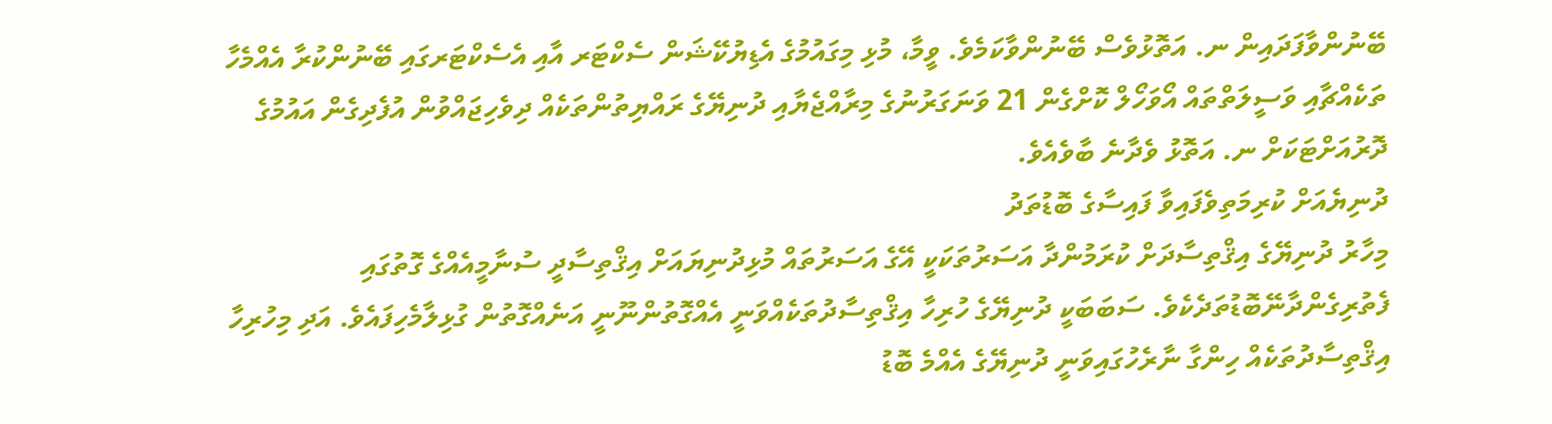ބޭނުންވާފަދައިން ނ. އަތޮޅުވެސް ބޭނުންވާކަމެވެ. ވީމާ، މުޅި މިގައުމުގެ އެޑިޔުކޭޝަން ސެކްޓަރ އާއި އެސެކްޓަރގައި ބޭނުންކުރާ އެއްމެހާ ތަކެއްޗާއި ވަސީލަތްތައް އޯވަހޯލް ކޮށްގެން 21 ވަނަގަރުނުގެ މިރާއްޖެޔާއި ދުނިޔޭގެ ރައްޔިތުންތަކެއް ދިވެހިޖައްވުން އުފެދިގެން އައުމުގެ ދޮރުއަށްޓަކަށް ނ. އަތޮޅު ވެދާނެ ބާވެއެވެ.
ދުނިޔެއަށް ކުރިމަތިވެފައިވާ ފައިސާގެ ބޮޑުތަދު
މިހާރު ދުނިޔޭގެ އިޤްތިސާދަށް ކުރަމުންދާ އަސަރުތަކަކީ އޭގެ އަސަރުތައް މުޅިދުނިޔައަށް އިޤްތިސާދީ ސުނާމީއެއްގެ ގޮތުގައި ފެތުރިގެންދާނޭބޮޑުތަދެކެވެ. ސަބަބަކީ ދުނިޔޭގެ ހުރިހާ އިޤްތިސާދުތަކެއްވަނީ އެއްގޮތުންނޫނީ އަނެއްގޮތުން ގުޅިލާމެހިފައެވެ. އަދި މިހުރިހާ އިޤްތިސާދުތަކެއް ހިންގާ ނާރެހުގައިވަނީ ދުނިޔޭގެ އެއްމެ ބޮޑު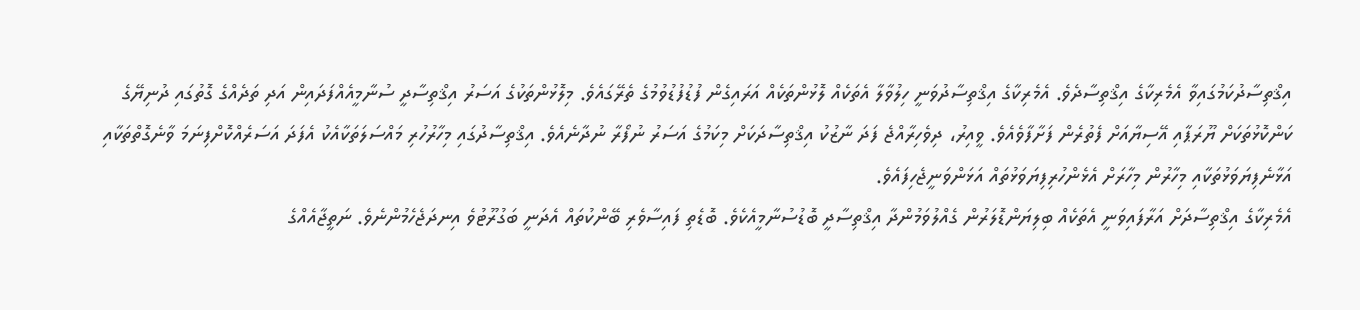އިޤްތިސާދުކަމުގައިވާ އެމެރިކާގެ އިޤްތިސާދެވެ. އެމެރިކާގެ އިޤްތިސާދުވަނީ ހިލުވާލާ އެތަކެއް ލޮޅުންތަކެއް އަރައިގެން ފުޑުފުޑުވުމުގެ ތެރޭގައެވެ. މިލޮޅުންތަކުގެ އަސަރު އިޤްތިސާދީ ސުނާމީއެއްފަދައިން އަދި ތަދެއްގެ ގޮތުގައި ދުނިޔޭގެ ކަންކޮޅުތަކަށް ޔޫރަޕާއި އޭސިޔާއަށް ފެތުރެން ފަށާފާވެއެވެ. ވީއިރު، ދިވެހިރާއްޖެ ފަދަ ނާޒުކު އިޤްތިސާދަކަށް މިކަމުގެ އަސަރު ނުފޯރާ ނުދާނެއެވެ. އިޤްތިސާދުގައި މިހާރުހުރި މައްސަލަތަކާއެކު އެފަދަ އަސަރެއްކޮށްފިނަމަ ވާނެގޮތްތަކާއި އަޅާނެފިޔަވަޅުތަކާއި މިހާރުން މިހާރަށް އެޅެންހުރިފިޔަވަޅުތައް އަޅަންވަނީޖެހިފައެވެ.
އެމެރިކާގެ އިޤްތިސާދަށް އަރާފައިވަނީ އެތަކެއް ބިލިޔަންޑޮލަރުން ގެއްލުވަމުންދާ އިޤްތިސާދީ ބޮޑުސުނާމީއެކެވެ. ބޮޑެތި ފައިސާވެރި ބޭންކުތައް އެދަނީ ބަގުރޫޓުވެ އިނދަޖެހެމުންނެވެ. ނަތީޖާއެއްގެ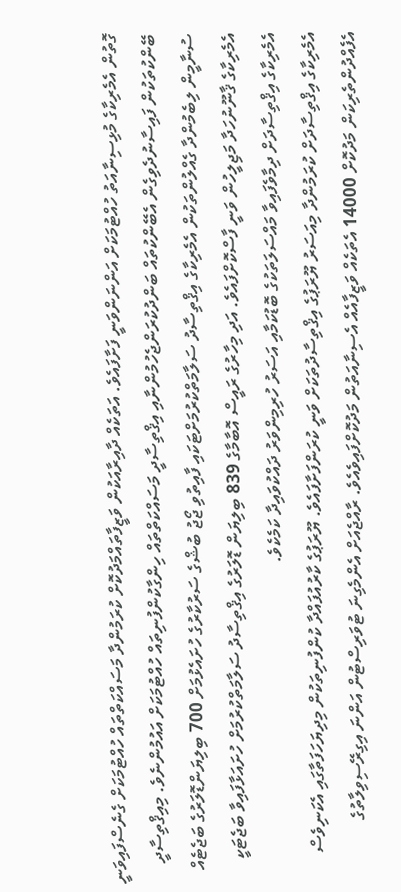ގޮތުން އެމެރިކާގެ މުޅިސިނާއަތު ހުއްޓުމަކަށް އަންނަންވަނީ ފަށާފައެވެ. އަތަކެއް ދާއިރާއަކުން ވަޒީފާތައްމަދުކޮށް ކުރަމުންދާ މަސައްކަތްތައް ހުއްޓުމަކަށް ގެނެސްފައިވަނީ ބޭންކުތަކުން ފައިސާނުދެވިގެން އެބޭންކުތައް ބަންދުކުރަންޖެހުމުންނާއި އިޤްތިސާދީ މަސައްކަތްތައް ހިންގާކުންފުނިތައް ހުއްޓުމަކަށް އައުމުންނެވެ. މިއިޤްތިސާދީ ސުނާމީން ލިބެމުންދާ ގެއްލުންތަކުން އެމެރިކާގެ އިޤްތިސާދު ސަލާމަތްކުރުމަށްޓަކައި ފާއިތުވި ޖޯޖު ބުޝްގެ ސަރުކާރުގެ ހުށައެޅުމަށް 700 ބިލިޔަންޑޮލަރުގެ ބަޖެޓެއް އެމެރިކާގެ ޤާނޫނުހަދާ މަޖިލީހުން ވަނީ ފާސްކޮށްފައެވެ. އަދި މިހާރުގެ ރައީސް އޮބާމާގެ 839 ބިލިޔަން ޑޮލަރުގެ އިޤްތިސާދު ސަލާމަތްކުރުމަށް ހުށައަޅާފައިވާ ބަޖެޓަކީ އެމެރިކާގެ އިޤްތިސާދަށް ދިމާވެފައިވާ މައްސަލަތަކުގެ ބޮޑުކަމާއި އަސަރު ހުރިމިންވަރު ދައްކުވައިދާ ކަމެކެވެ.
އެމެރިކާގެ އިޤްތިސާދަށް ކުރަމުންދާ މިއަސަރު ޔޫރަޕުގެ އިޤްތިސާދުތަކަށް ވަނީ ކުރަންފަށާފައެވެ. ޔޫރަޕުގެ ކާރުއުފައްދާ ކުންފުނިތަކުން މިދިޔަހަފަތާގައި އެކަނިވެސް އެފެއްދުންތެރިކަން މަދުކޮށް 14000 އެތަކެއް ވަޒީފާއެއް އެސިނާއަތުން މަދުކޮށްފައިވެއެވެ. ރާއްޖެއަށް އެންމެގިނަ ޓުވަރިސްޓުން އަންނަ އިގިރޭސިވިލާތުގެ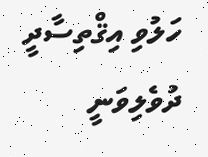ހަލުވި އިޤްތިސާދީ ދުވެލިވަނީ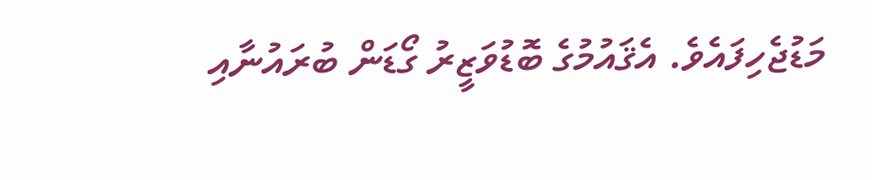މަޑުޖެހިފައެވެ. އެޤައުމުގެ ބޮޑުވަޒީރު ގޯޑަން ބުރައުނާއި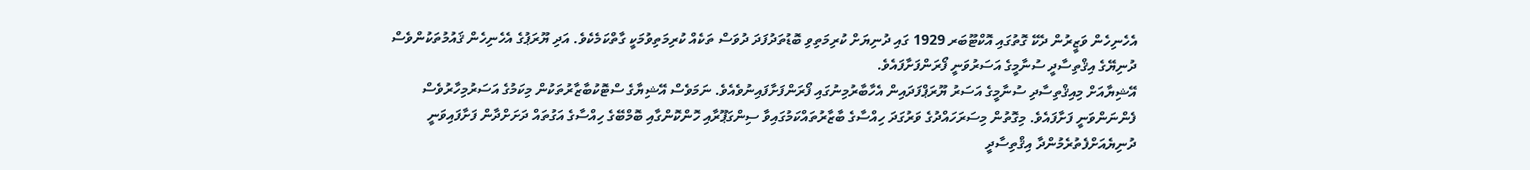އެހެނިހެން ވަޒީރުން ދެކޭ ގޮތުގައި އޮކްޓޫބަރ 1929 ގައި ދުނިޔަށް ކުރިމަތިވި ބޮޑުތަދުފަދަ ދުވަސް ތަކެއް ކުރިމަތިވުމަކީ ގާތްކަމެކެވެ. އަދި ޔޫރަޕުގެ އެހެނިހެން ޤައުމުތަކުންވެސް ދުނިޔޭގެ އިޤްތިސާދީ ސުނާމީގެ އަސަރުވަނީ ފޯރަންފަށާފައެވެ.
އޭޝިޔާއަށް މިއިޤްތިސާދި ސުނާމީގެ އަސަރު ޔޫރަޕްފަދައިން އެހާބާރުމިނުގައި ފޯރަންފަށާފައިނުވެއެވެ. ނަމަވެސް އޭޝިޔާގެ ސްޓޮކުބާޒާރުތަކުން މިކަމުގެ އަސަރުމިހާރުވެސް ފެންނަންވަނީ ފަށާފައެވެ. މިގޮތުން މިސަރަހައްދުގެ ވަރުގަދަ ހިއްސާގެ ބާޒާރުތައްކަމުގައިވާ ސިންގަޕޫރާއި ހޮންކޮންގާއި ބޮމްބޭގެ ހިއްސާގެ އަގުތައް ދަށަށްދާން ފަށާފައިވަނީ ދުނިޔެއަށްފެތުރެމުންދާ އިޤްތިސާދީ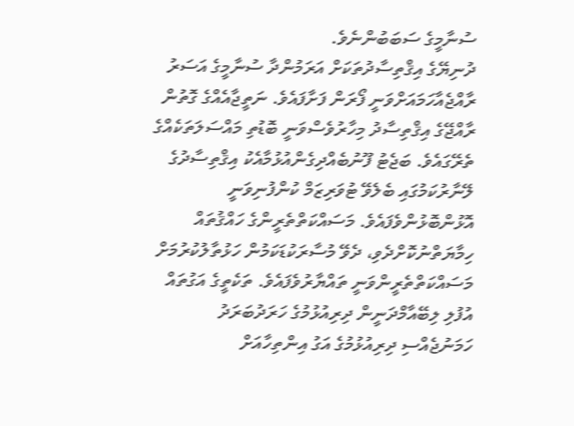ސުނާމީގެ ސަބަބުންނެވެ.
ދުނިޔޭގެ އިޤްތިސާދުތަކަށް އަރަމުންދާ ސުނާމީގެ އަސަރު ރާއްޖެއާހަމައަށްވަނީ ފޯރަން ފަށާފައެވެ. ނަތީޖާއެއްގެ ގޮތުން ރާއްޖޭގެ އިޤްތިސާދު މިހާރުވެސްވަނީ ބޮޑުތި މައްސަލަތަކެއްގެ ތެރޭގައެވެ. ބަޖެޓު ފޫނުބެއްދިގެންއުޅުމާއެކު އިޤްތިސާދުގެ ލޭނާރުކަމުގައި ބެލެވޭ ޓުވަރިޒަމް ކުންފުނިވަނީ އޮޅުންބޮޅުންވެފައެވެ. މަސައްކަތްތެރީންގެ ހައްޤުތައް ހިމާޔަތްނުކޮށްދެވި، ދެވޭ މުސާރަކުޑަކަމުން ހަޅުތާލުކުރުމަށް މަސައްކަތްތެރީންވަނީ ތައްޔާރުވެފައެވެ. ތަކެތީގެ އަގުތައް އުފުލި ލިބޭއާމްދަނީން ދިރިއުޅުމުގެ ހަރަދުބަރަދު ހަމަނުޖެއްސި ދިރިއުޅުމުގެ އަގު އިންތިހާއަށް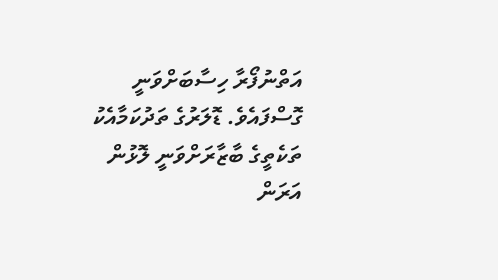އަތްނުފޯރާ ހިސާބަށްވަނީ ގޮސްފައެވެ. ޑޮލަރުގެ ތަދުކަމާއެކު ތަކެތީގެ ބާޒާރަށްވަނީ ލޮޅުން އަރަން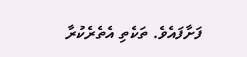ފަށާފައެވެ. ތަކެތި އެތެރެކުރާ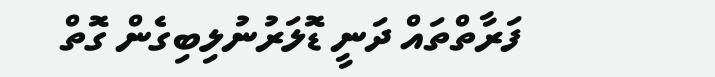ފަރާތްތައް ދަނީ ޑޮލަރުނުލިބިގެން ގޮތް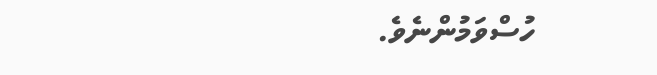ހުސްވަމުންނެވެ.